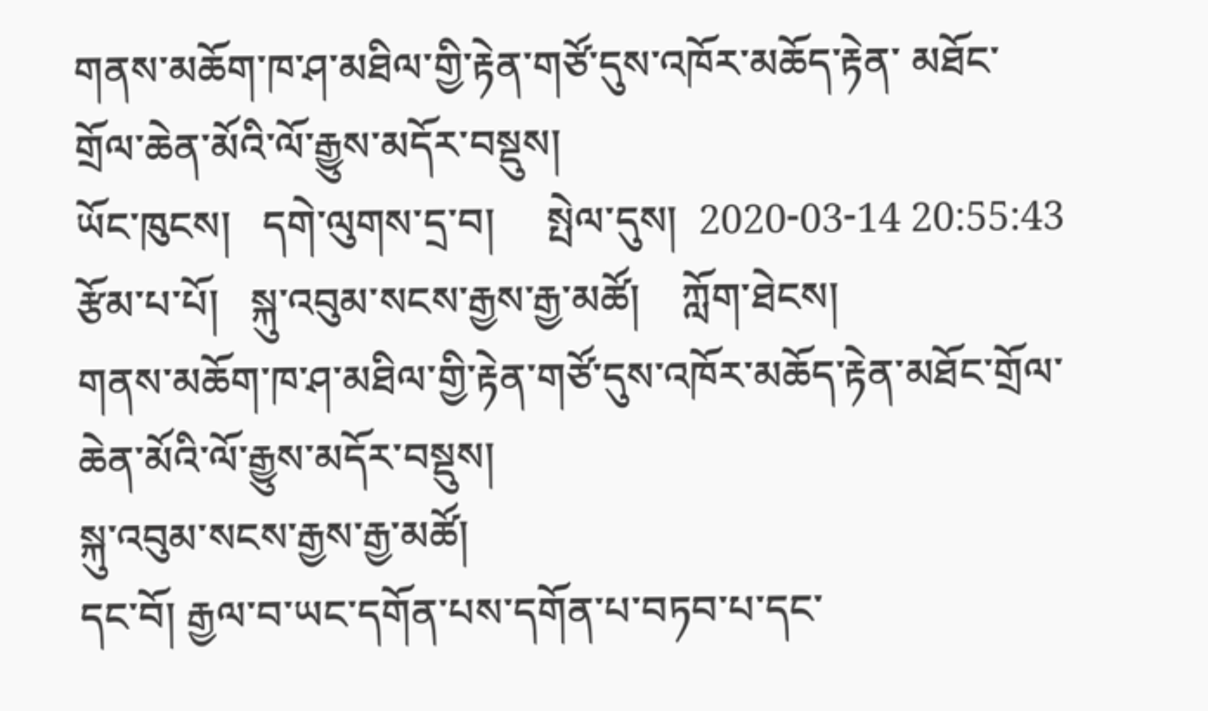གནས་མཆོག་ཁ་ཤ་མཐིལ་གྱི་རྟེན་གཙོ་དུས་འཁོར་མཆོད་རྟེན་ མཐོང་གྲོལ་ཆེན་མོའི་ལོ་རྒྱུས་མདོར་བསྡུས།
ཡོང་ཁུངས།   དགེ་ལུགས་དྲ་བ།     སྤེལ་དུས།  2020-03-14 20:55:43     རྩོམ་པ་པོ།   སྐུ་འབུམ་སངས་རྒྱས་རྒྱ་མཚོ།    ཀློག་ཐེངས།
གནས་མཆོག་ཁ་ཤ་མཐིལ་གྱི་རྟེན་གཙོ་དུས་འཁོར་མཆོད་རྟེན་མཐོང་གྲོལ་ཆེན་མོའི་ལོ་རྒྱུས་མདོར་བསྡུས།
སྐུ་འབུམ་སངས་རྒྱས་རྒྱ་མཚོ།
དང་བོ། རྒྱལ་བ་ཡང་དགོན་པས་དགོན་པ་བཏབ་པ་དང་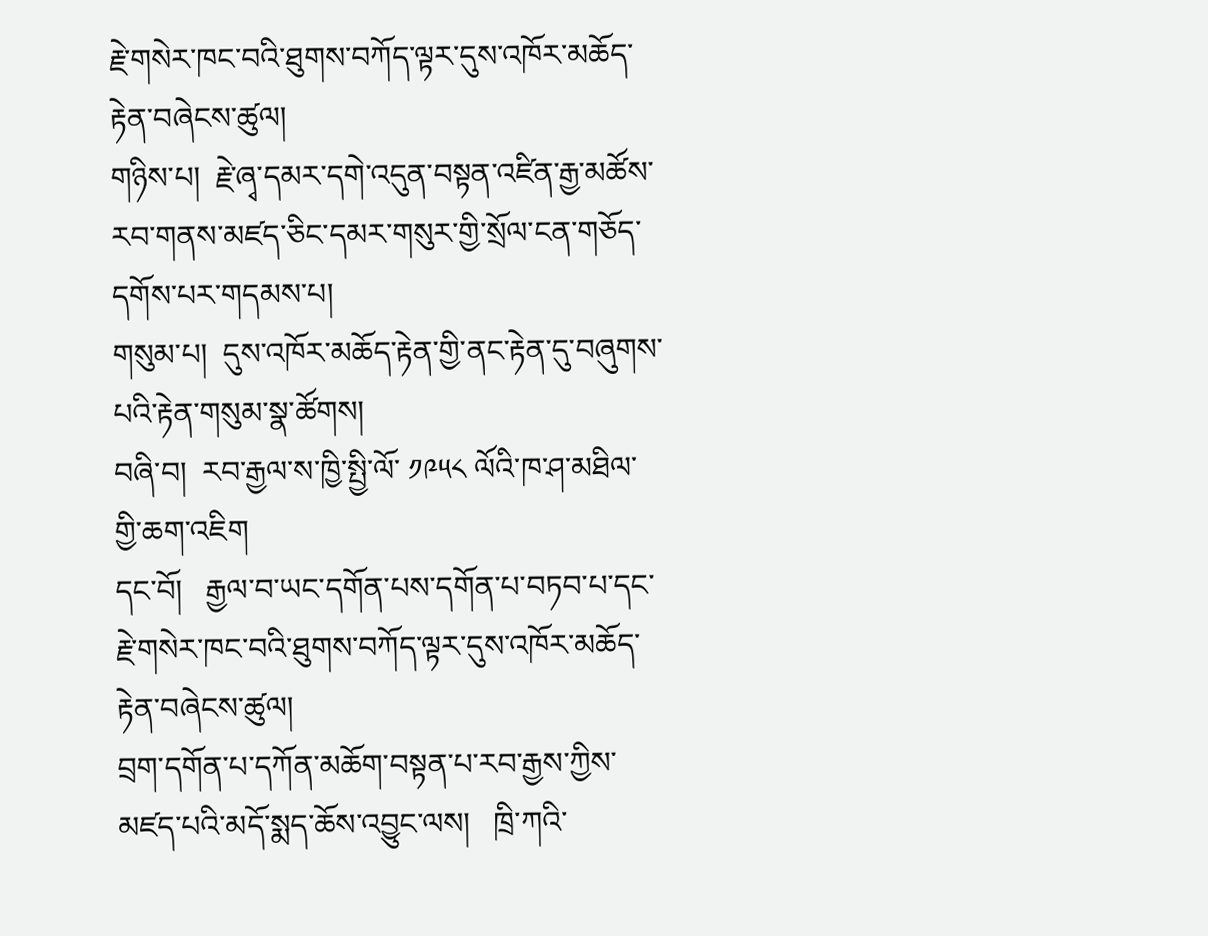རྗེ་གསེར་ཁང་བའི་ཐུགས་བཀོད་ལྟར་དུས་འཁོར་མཆོད་རྟེན་བཞེངས་ཚུལ།
གཉིས་པ།  རྗེ་ཞྭ་དམར་དགེ་འདུན་བསྟན་འཛིན་རྒྱ་མཚོས་རབ་གནས་མཛད་ཅིང་དམར་གསུར་གྱི་སྲོལ་ངན་གཅོད་དགོས་པར་གདམས་པ།
གསུམ་པ།  དུས་འཁོར་མཆོད་རྟེན་གྱི་ནང་རྟེན་དུ་བཞུགས་པའི་རྟེན་གསུམ་སྣ་ཚོགས།
བཞི་བ།  རབ་རྒྱལ་ས་ཁྱི་སྤྱི་ལོ་ ༡༩༥༨ ལོའི་ཁ་ཤ་མཐིལ་གྱི་ཆག་འཇིག
དང་བོ།   རྒྱལ་བ་ཡང་དགོན་པས་དགོན་པ་བཏབ་པ་དང་རྗེ་གསེར་ཁང་བའི་ཐུགས་བཀོད་ལྟར་དུས་འཁོར་མཆོད་རྟེན་བཞེངས་ཚུལ།
བྲག་དགོན་པ་དཀོན་མཆོག་བསྟན་པ་རབ་རྒྱས་ཀྱིས་མཛད་པའི་མདོ་སྨད་ཆོས་འབྱུང་ལས།   ཁྲི་ཀའི་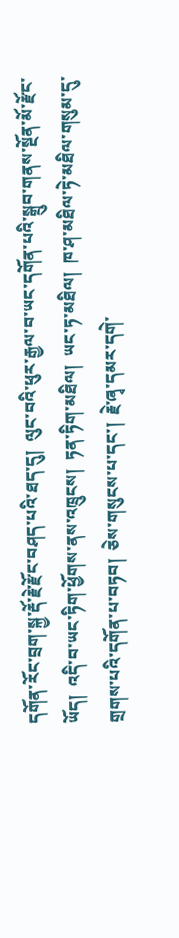དགོན་རོང་བྲག་སྐྱ་རྡོ་རྗེ་རྫོང་བཤད་པའི་ཐད་དུ།  ལུང་བའི་ཕུར་རྒྱལ་བ་ཡང་དགོན་པའི་སྒྲུབ་གནས་སྔོན་མོ་རྫོང་ཡོད།  འདི་བ་ཡང་ཏིག་ཕྱོགས་ནས་འཁྲུངས།  ཏན་ཏིག་མཐིལ།  ཡང་ཏ་མཐིལ།  ཁ་ཤ་མཐིལ་ཏེ་མཐིལ་གསུམ་དུ་གྲགས་པའི་དགོན་པ་བཏབ།  ཅེས་གསུངས་པ་དང་།  རྗེ་ཞྭ་དམར་དགེ་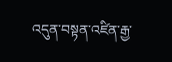འདུན་བསྟན་འཛིན་རྒྱ་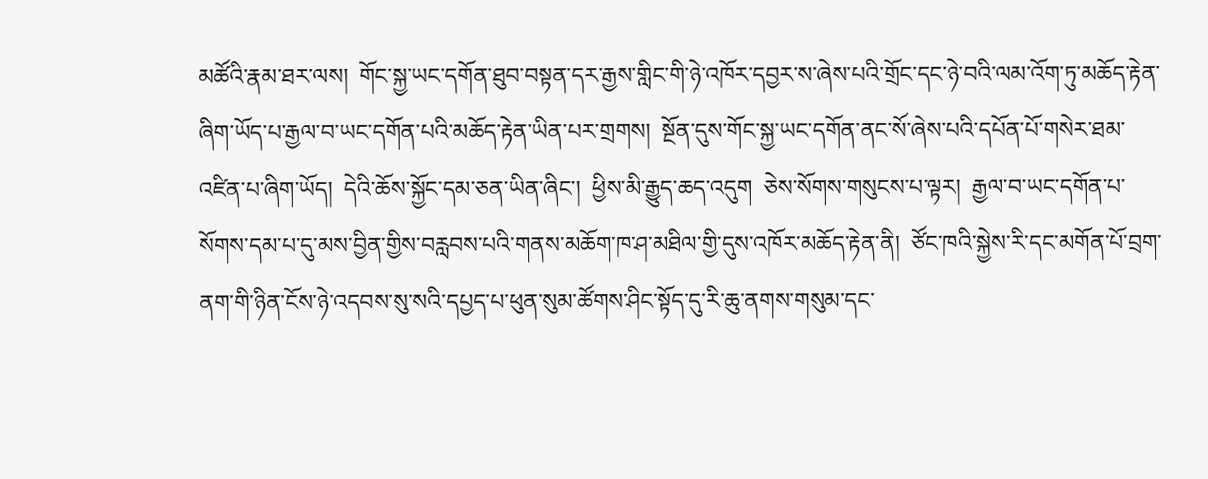མཚོའི་རྣམ་ཐར་ལས།  གོང་སྐྱ་ཡང་དགོན་ཐུབ་བསྟན་དར་རྒྱས་གླིང་གི་ཉེ་འཁོར་དབྱར་ས་ཞེས་པའི་གྲོང་དང་ཉེ་བའི་ལམ་འོག་ཏུ་མཆོད་རྟེན་ཞིག་ཡོད་པ་རྒྱལ་བ་ཡང་དགོན་པའི་མཆོད་རྟེན་ཡིན་པར་གྲགས།  སྔོན་དུས་གོང་སྐྱ་ཡང་དགོན་ནང་སོ་ཞེས་པའི་དཔོན་པོ་གསེར་ཐམ་འཛིན་པ་ཞིག་ཡོད།  དེའི་ཆོས་སྐྱོང་དམ་ཅན་ཡིན་ཞིང་།  ཕྱིས་མི་རྒྱུད་ཆད་འདུག  ཅེས་སོགས་གསུངས་པ་ལྟར།  རྒྱལ་བ་ཡང་དགོན་པ་སོགས་དམ་པ་དུ་མས་བྱིན་གྱིས་བརླབས་པའི་གནས་མཆོག་ཁ་ཤ་མཐིལ་གྱི་དུས་འཁོར་མཆོད་རྟེན་ནི།  ཙོང་ཁའི་སྐྱེས་རི་དང་མགོན་པོ་བྲག་ནག་གི་ཉིན་ངོས་ཉེ་འདབས་སུ་སའི་དཔྱད་པ་ཕུན་སུམ་ཚོགས་ཤིང་སྟོད་དུ་རི་ཆུ་ནགས་གསུམ་དང་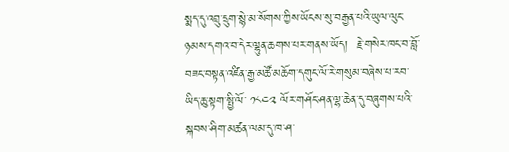སྨད་དུ་འབྲུ་དྲུག་སྙེ་མ་སོགས་ཀྱིས་ཡོངས་སུ་བརྒྱན་པའི་ཡུལ་ལུང་ཉམས་དགའ་བ་དེར་ལྷུན་ཆགས་པར་གནས་ཡོད།  རྗེ་གསེར་ཁང་བ་བློ་བཟང་བསྟན་འཛིན་རྒྱ་མཚོ་མཆོག་དགུང་ལོ་རེ་གསུམ་བཞེས་པ་རབ་ཡིད་ཆུ་སྟག་སྤྱི་ལོ་ ༡༨༤༢ ལོར་གཤོང་ཤན་ལྷ་ཆེན་དུ་བཞུགས་པའི་སྐབས་ཤིག་མཚན་ལམ་དུ་ཁ་ཤ་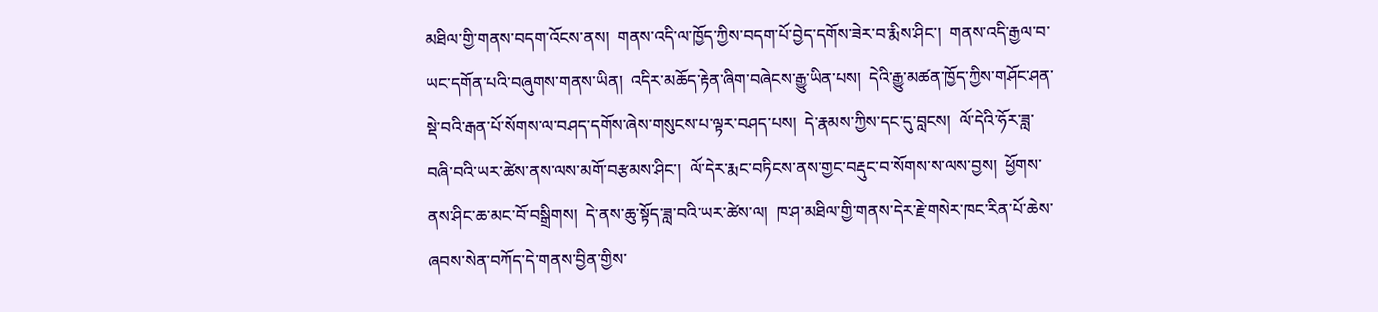མཐིལ་གྱི་གནས་བདག་འོངས་ནས།  གནས་འདི་ལ་ཁྱོད་ཀྱིས་བདག་པོ་བྱེད་དགོས་ཟེར་བ་རྨིས་ཤིང་།  གནས་འདི་རྒྱལ་བ་ཡང་དགོན་པའི་བཞུགས་གནས་ཡིན།  འདིར་མཆོད་རྟེན་ཞིག་བཞེངས་རྒྱུ་ཡིན་པས།  དེའི་རྒྱུ་མཚན་ཁྱོད་ཀྱིས་གཤོང་ཤན་སྡེ་བའི་རྒན་པོ་སོགས་ལ་བཤད་དགོས་ཞེས་གསུངས་པ་ལྟར་བཤད་པས།  དེ་རྣམས་ཀྱིས་དང་དུ་བླངས།  ལོ་དེའི་ཧོར་ཟླ་བཞི་བའི་ཡར་ཚེས་ནས་ལས་མགོ་བརྩམས་ཤིང་།  ལོ་དེར་རྨང་བཏིངས་ནས་གྱང་བརྡུང་བ་སོགས་ས་ལས་བྱས།  ཕྱོགས་ནས་ཤིང་ཆ་མང་བོ་བསྒྲིགས།  དེ་ནས་ཆུ་སྟོད་ཟླ་བའི་ཡར་ཚེས་ལ།  ཁ་ཤ་མཐིལ་གྱི་གནས་དེར་རྗེ་གསེར་ཁང་རིན་པོ་ཆེས་ཞབས་སེན་བཀོད་དེ་གནས་བྱིན་གྱིས་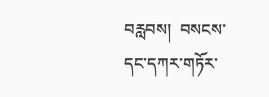བརླབས།  བསངས་དང་དཀར་གཏོར་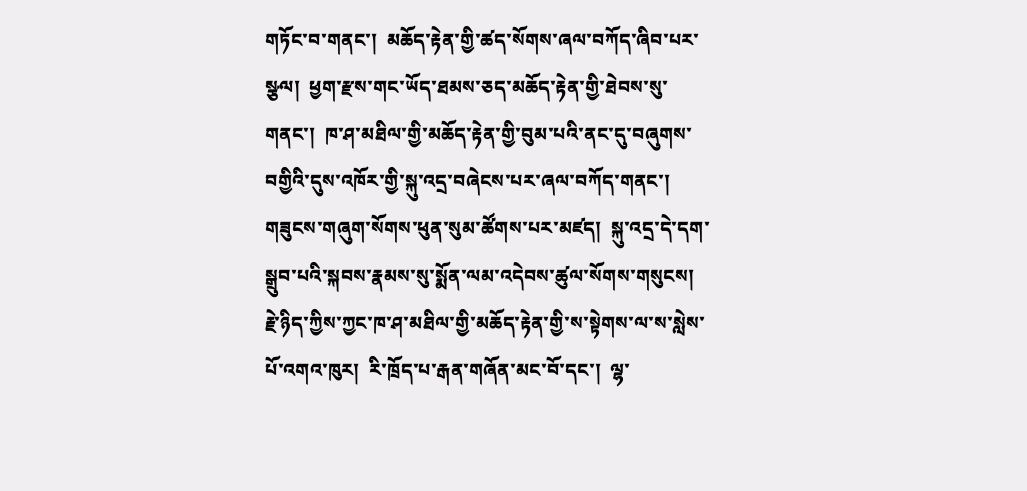གཏོང་བ་གནང་།  མཆོད་རྟེན་གྱི་ཚད་སོགས་ཞལ་བཀོད་ཞིབ་པར་སྩལ།  ཕྱག་རྫས་གང་ཡོད་ཐམས་ཅད་མཆོད་རྟེན་གྱི་ཐེབས་སུ་གནང་།  ཁ་ཤ་མཐིལ་གྱི་མཆོད་རྟེན་གྱི་བུམ་པའི་ནང་དུ་བཞུགས་བགྱིའི་དུས་འཁོར་གྱི་སྐུ་འདྲ་བཞེངས་པར་ཞལ་བཀོད་གནང་།  གཟུངས་གཞུག་སོགས་ཕུན་སུམ་ཚོགས་པར་མཛད།  སྐུ་འདྲ་དེ་དག་སྒྲུབ་པའི་སྐབས་རྣམས་སུ་སྨོན་ལམ་འདེབས་ཚུལ་སོགས་གསུངས།  རྗེ་ཉིད་ཀྱིས་ཀྱང་ཁ་ཤ་མཐིལ་གྱི་མཆོད་རྟེན་གྱི་ས་སྟེགས་ལ་ས་སླེས་པོ་འགའ་ཁུར།  རི་ཁྲོད་པ་རྒན་གཞོན་མང་བོ་དང་།  ལྷ་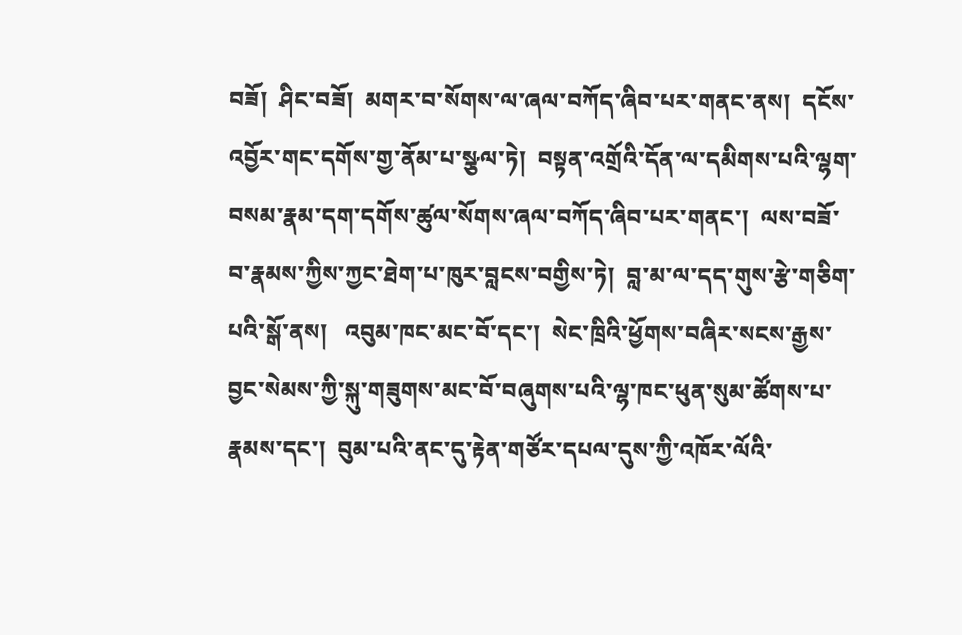བཟོ།  ཤིང་བཟོ།  མགར་བ་སོགས་ལ་ཞལ་བཀོད་ཞིབ་པར་གནང་ནས།  དངོས་འབྱོར་གང་དགོས་གྱ་ནོམ་པ་སྩལ་ཏེ།  བསྟན་འགྲོའི་དོན་ལ་དམིགས་པའི་ལྷག་བསམ་རྣམ་དག་དགོས་ཚུལ་སོགས་ཞལ་བཀོད་ཞིབ་པར་གནང་།  ལས་བཟོ་བ་རྣམས་ཀྱིས་ཀྱང་ཐེག་པ་ཁུར་བླངས་བགྱིས་ཏེ།  བླ་མ་ལ་དད་གུས་རྩེ་གཅིག་པའི་སྒོ་ནས།   འབུམ་ཁང་མང་བོ་དང་།  སེང་ཁྲིའི་ཕྱོགས་བཞིར་སངས་རྒྱས་བྱང་སེམས་ཀྱི་སྐུ་གཟུགས་མང་བོ་བཞུགས་པའི་ལྷ་ཁང་ཕུན་སུམ་ཚོགས་པ་རྣམས་དང་།  བུམ་པའི་ནང་དུ་རྟེན་གཙོར་དཔལ་དུས་ཀྱི་འཁོར་ལོའི་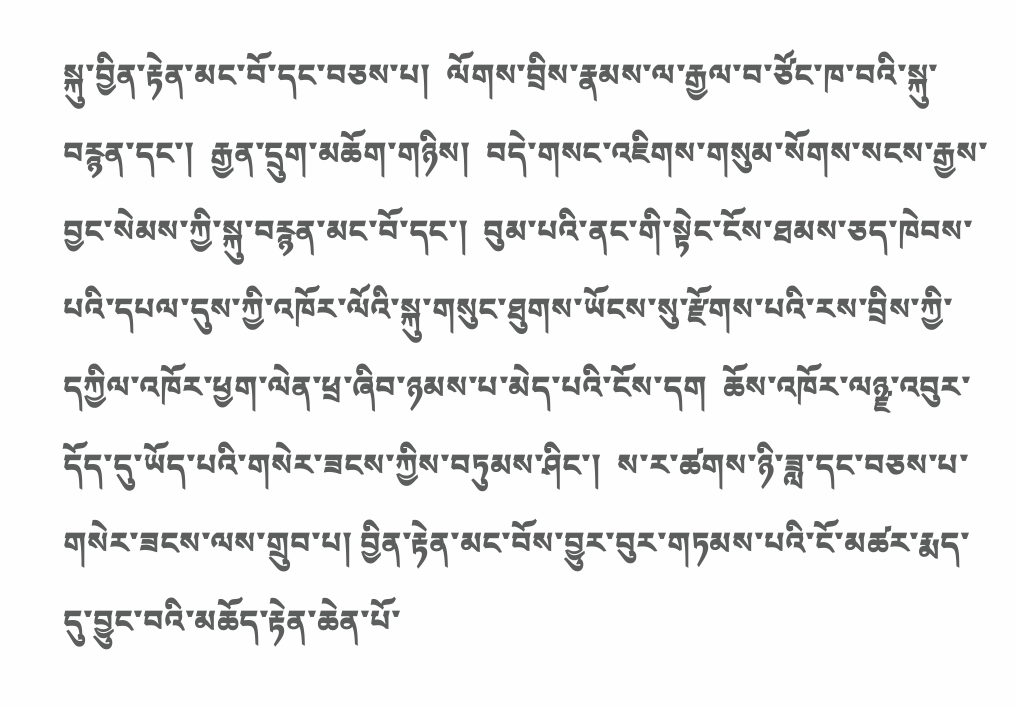སྐུ་བྱིན་རྟེན་མང་བོ་དང་བཅས་པ།  ལོགས་བྲིས་རྣམས་ལ་རྒྱལ་བ་ཙོང་ཁ་བའི་སྐུ་བརྙན་དང་།  རྒྱན་དྲུག་མཆོག་གཉིས།  བདེ་གསང་འཇིགས་གསུམ་སོགས་སངས་རྒྱས་བྱང་སེམས་ཀྱི་སྐུ་བརྙན་མང་བོ་དང་།  བུམ་པའི་ནང་གི་སྟེང་ངོས་ཐམས་ཅད་ཁེབས་པའི་དཔལ་དུས་ཀྱི་འཁོར་ལོའི་སྐུ་གསུང་ཐུགས་ཡོངས་སུ་རྫོགས་པའི་རས་བྲིས་ཀྱི་དཀྱིལ་འཁོར་ཕྱག་ལེན་ཕྲ་ཞིབ་ཉམས་པ་མེད་པའི་ངོས་དག  ཆོས་འཁོར་ལཉྫ་འབུར་དོད་དུ་ཡོད་པའི་གསེར་ཟངས་ཀྱིས་བཏུམས་ཤིང་།  ས་ར་ཚགས་ཉི་ཟླ་དང་བཅས་པ་གསེར་ཟངས་ལས་གྲུབ་པ། བྱིན་རྟེན་མང་བོས་བྱུར་བུར་གཏམས་པའི་ངོ་མཚར་རྨད་དུ་བྱུང་བའི་མཆོད་རྟེན་ཆེན་པོ་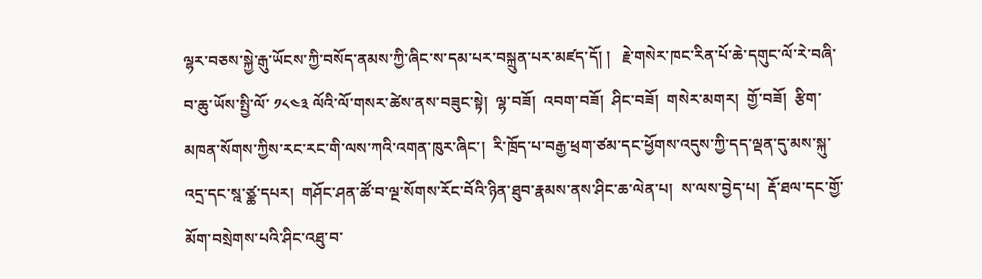ལྷར་བཅས་སྐྱེ་རྒུ་ཡོངས་ཀྱི་བསོད་ནམས་ཀྱི་ཞིང་ས་དམ་པར་བསྐྲུན་པར་མཛད་དོ། །   རྗེ་གསེར་ཁང་རིན་པོ་ཆེ་དགུང་ལོ་རེ་བཞི་བ་ཆུ་ཡོས་སྤྱི་ལོ་ ༡༨༤༣ ལོའི་ལོ་གསར་ཚེས་ནས་བཟུང་སྟེ།  ལྷ་བཟོ།  འབག་བཟོ།  ཤིང་བཟོ།  གསེར་མགར།  གྱོ་བཟོ།  རྩིག་མཁན་སོགས་ཀྱིས་རང་རང་གི་ལས་ཀའི་འགན་ཁུར་ཞིང་།  རི་ཁྲོད་པ་བརྒྱ་ཕྲག་ཙམ་དང་ཕྱོགས་འདུས་ཀྱི་དད་ལྡན་དུ་མས་སྐུ་འདྲ་དང་སྰ་ཙྪ་དཔར།  གཤོང་ཤན་ཚོ་བ་ལྔ་སོགས་རོང་བོའི་ཉིན་ཐུབ་རྣམས་ནས་ཤིང་ཆ་ལེན་པ།  ས་ལས་བྱེད་པ།  རྡོ་ཐལ་དང་གྱོ་མོག་བསྲེགས་པའི་ཤིང་འཐུ་བ་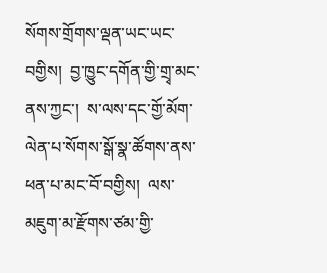སོགས་གྲོགས་ལྡན་ཡང་ཡང་བགྱིས།  བྱ་ཁྱུང་དགོན་གྱི་གྲྭ་མང་ནས་ཀྱང་།  ས་ལས་དང་གྱོ་མོག་ལེན་པ་སོགས་སྒོ་སྣ་ཚོགས་ནས་ཕན་པ་མང་བོ་བགྱིས།  ལས་མཇུག་མ་རྫོགས་ཙམ་གྱི་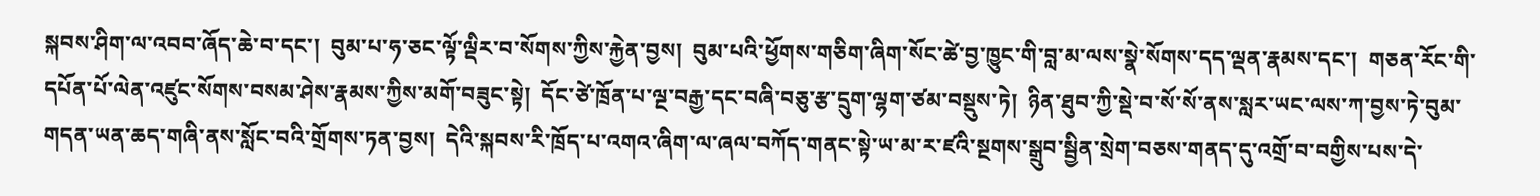སྐབས་ཤིག་ལ་འབབ་ཞོད་ཆེ་བ་དང་།  བུམ་པ་ཧ་ཅང་ལྟོ་ལྡིར་བ་སོགས་ཀྱིས་རྐྱེན་བྱས།  བུམ་པའི་ཕྱོགས་གཅིག་ཞིག་སོང་ཚེ་བྱ་ཁྱུང་གི་བླ་མ་ལས་སྣེ་སོགས་དད་ལྡན་རྣམས་དང་།  གཅན་རོང་གི་དཔོན་པོ་ལེན་འཛུང་སོགས་བསམ་ཤེས་རྣམས་ཀྱིས་མགོ་བཟུང་སྟེ།  དོང་ཙེ་ཁྲོན་པ་ལྔ་བརྒྱ་དང་བཞི་བཅུ་རྩ་དྲུག་ལྷག་ཙམ་བསྡུས་ཏེ།  ཉིན་ཐུབ་ཀྱི་སྡེ་བ་སོ་སོ་ནས་སླར་ཡང་ལས་ཀ་བྱས་ཏེ་བུམ་གདན་ཡན་ཆད་གཞི་ནས་སློང་བའི་གྲོགས་ཏན་བྱས།  དེའི་སྐབས་རི་ཁྲོད་པ་འགའ་ཞིག་ལ་ཞལ་བཀོད་གནང་སྟེ་ཡ་མ་ར་ཛའི་སྔགས་སྒྲུབ་སྦྱིན་སྲེག་བཅས་གནད་དུ་འགྲོ་བ་བགྱིས་པས་དེ་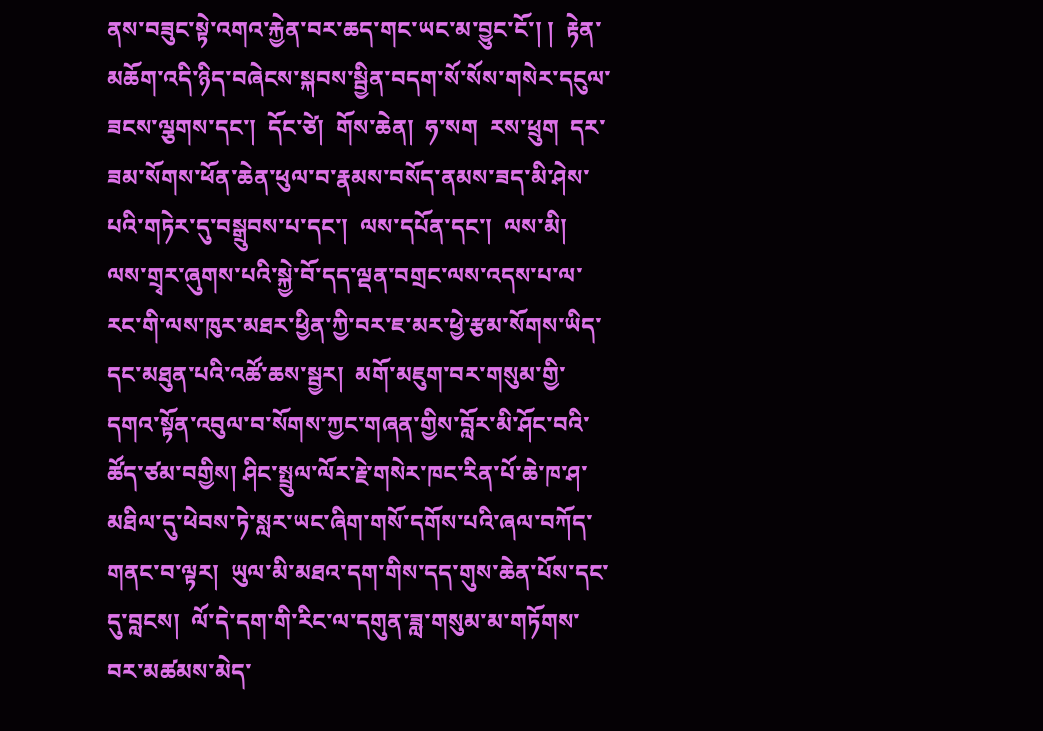ནས་བཟུང་སྟེ་འགའ་རྐྱེན་བར་ཆད་གང་ཡང་མ་བྱུང་ངོ་། །  རྟེན་མཆོག་འདི་ཉིད་བཞེངས་སྐབས་སྦྱིན་བདག་སོ་སོས་གསེར་དངུལ་ཟངས་ལྕགས་དང་།  དོང་ཙེ།  གོས་ཆེན།  ཧ་སག  རས་ཕྲུག  དར་ཟམ་སོགས་ཕོན་ཆེན་ཕུལ་བ་རྣམས་བསོད་ནམས་ཟད་མི་ཤེས་པའི་གཏེར་དུ་བསྒྲུབས་པ་དང་།  ལས་དཔོན་དང་།  ལས་མི།  ལས་གྲྭར་ཞུགས་པའི་སྐྱེ་བོ་དད་ལྡན་བགྲང་ལས་འདས་པ་ལ་རང་གི་ལས་ཁུར་མཐར་ཕྱིན་ཀྱི་བར་ཇ་མར་ཕྱེ་རྩམ་སོགས་ཡིད་དང་མཐུན་པའི་འཚོ་ཆས་སྦྱར།  མགོ་མཇུག་བར་གསུམ་གྱི་དགའ་སྟོན་འབུལ་བ་སོགས་ཀྱང་གཞན་གྱིས་བློར་མི་ཤོང་བའི་ཚོད་ཙམ་བགྱིས། ཤིང་སྤྲུལ་ལོར་རྗེ་གསེར་ཁང་རིན་པོ་ཆེ་ཁ་ཤ་མཐིལ་དུ་ཕེབས་ཏེ་སླར་ཡང་ཞིག་གསོ་དགོས་པའི་ཞལ་བཀོད་གནང་བ་ལྟར།  ཡུལ་མི་མཐའ་དག་གིས་དད་གུས་ཆེན་པོས་དང་དུ་བླངས།  ལོ་དེ་དག་གི་རིང་ལ་དགུན་ཟླ་གསུམ་མ་གཏོགས་བར་མཚམས་མེད་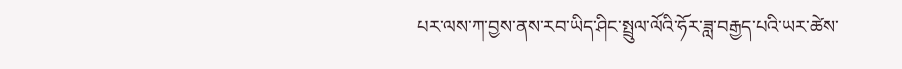པར་ལས་ཀ་བྱས་ནས་རབ་ཡིད་ཤིང་སྤྲུལ་ལོའི་ཧོར་ཟླ་བརྒྱད་པའི་ཡར་ཚེས་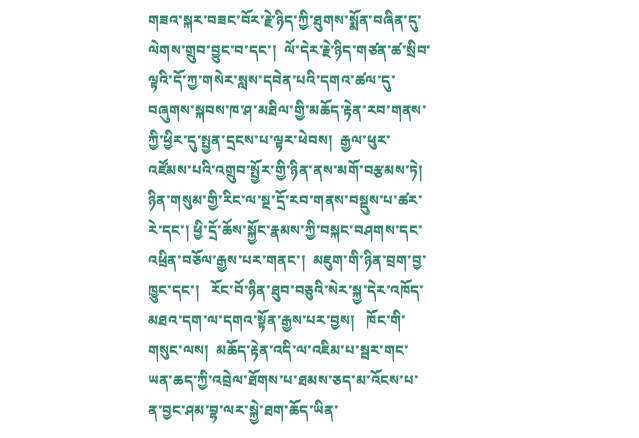གཟའ་སྐར་བཟང་བོར་རྗེ་ཉིད་ཀྱི་ཐུགས་སྨོན་བཞིན་དུ་ལེགས་གྲུབ་བྱུང་བ་དང་།  ལོ་དེར་རྗེ་ཉིད་གཙན་ཚ་སྲིབ་ལྟའི་དོ་ཀྱ་གསེར་སླས་དབེན་པའི་དགའ་ཚལ་དུ་བཞུགས་སྐབས་ཁ་ཤ་མཐིལ་གྱི་མཆོད་རྟེན་རབ་གནས་ཀྱི་ཕྱིར་དུ་སྤྱན་དྲངས་པ་ལྟར་ཕེབས།  རྒྱལ་ཕུར་འཛོམས་པའི་འགྲུབ་སྤྱོར་གྱི་ཉིན་ནས་མགོ་བརྩམས་ཏེ།   ཉིན་གསུམ་གྱི་རིང་ལ་སྔ་དྲོ་རབ་གནས་བསྡུས་པ་ཚར་རེ་དང་། ཕྱི་དྲོ་ཆོས་སྐྱོང་རྣམས་ཀྱི་བསྐང་བཤགས་དང་འཕྲིན་བཅོལ་རྒྱས་པར་གནང་།  མཇུག་གི་ཉིན་བྲག་བྱ་ཁྱུང་དང་།   རོང་བོ་ཉིན་ཐུབ་བཅུའི་སེར་སྐྱ་དེར་འཁོད་མཐའ་དག་ལ་དགའ་སྟོན་རྒྱས་པར་བྱས།   ཁོང་གི་གསུང་ལས།  མཆོད་རྟེན་འདི་ལ་འཇིམ་པ་སྦར་གང་ཡན་ཆད་ཀྱི་འབྲེལ་ཐོགས་པ་ཐམས་ཅད་མ་འོངས་པ་ན་བྱང་ཤམ་བྷ་ལར་སྐྱེ་ཐག་ཆོད་ཡིན་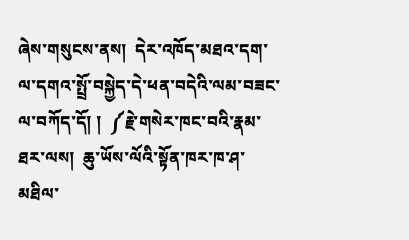ཞེས་གསུངས་ནས།  དེར་འཁོད་མཐའ་དག་ལ་དགའ་སྤྲོ་བསྐྱེད་དེ་ཕན་བདེའི་ལམ་བཟང་ལ་བཀོད་དོ། །  ༼རྗེ་གསེར་ཁང་བའི་རྣམ་ཐར་ལས།  ཆུ་ཡོས་ལོའི་སྟོན་ཁར་ཁ་ཤ་མཐིལ་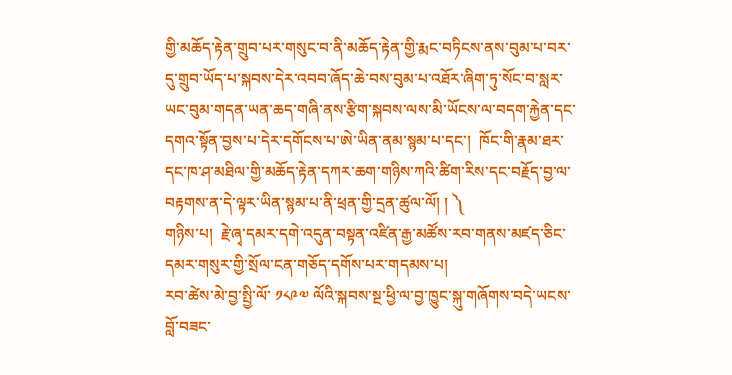གྱི་མཆོད་རྟེན་གྲུབ་པར་གསུང་བ་ནི་མཆོད་རྟེན་གྱི་རྨང་བཏིངས་ནས་བུམ་པ་བར་དུ་གྲུབ་ཡོད་པ་སྐབས་དེར་འབབ་ཞོད་ཆེ་བས་བུམ་པ་འཐོར་ཞིག་ཏུ་སོང་བ་སླར་ཡང་བུམ་གདན་ཡན་ཆད་གཞི་ནས་རྩིག་སྐབས་ལས་མི་ཡོངས་ལ་བདག་རྐྱེན་དང་དགའ་སྟོན་བྱས་པ་དེར་དགོངས་པ་ཨེ་ཡིན་ནམ་སྙམ་པ་དང་།  ཁོང་གི་རྣམ་ཐར་དང་ཁ་ཤ་མཐིལ་གྱི་མཆོད་རྟེན་དཀར་ཆག་གཉིས་ཀའི་ཚིག་རིས་དང་བརྗོད་བྱ་ལ་བརྟགས་ན་དེ་ལྟར་ཡིན་སྙམ་པ་ནི་ཕྲན་གྱི་དྲན་ཚུལ་ལོ། ། ༽
གཉིས་པ།  རྗེ་ཞྭ་དམར་དགེ་འདུན་བསྟན་འཛིན་རྒྱ་མཚོས་རབ་གནས་མཛད་ཅིང་དམར་གསུར་གྱི་སྲོལ་ངན་གཅོད་དགོས་པར་གདམས་པ།
རབ་ཚེས་མེ་བྱ་སྤྱི་ལོ་ ༡༨༩༧ ལོའི་སྐབས་སྔ་ཕྱི་ལ་བྱ་ཁྱུང་སྐུ་གཞོགས་བདེ་ཡངས་བློ་བཟང་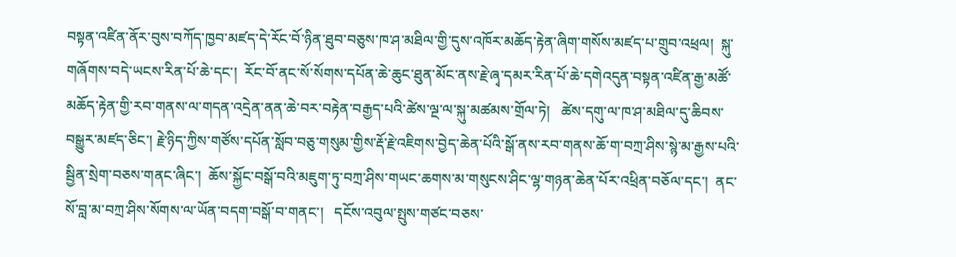བསྟན་འཛིན་ནོར་བུས་བཀོད་ཁྱབ་མཛད་དེ་རོང་བོ་ཉིན་ཐུབ་བཅུས་ཁ་ཤ་མཐིལ་གྱི་དུས་འཁོར་མཆོད་རྟེན་ཞིག་གསོས་མཛད་པ་གྲུབ་འཕྲལ།  སྐུ་གཞོགས་བདེ་ཡངས་རིན་པོ་ཆེ་དང་།  རོང་བོ་ནང་སོ་སོགས་དཔོན་ཆེ་ཆུང་ཐུན་མོང་ནས་རྗེ་ཞྭ་དམར་རིན་པོ་ཆེ་དགེའདུན་བསྟན་འཛིན་རྒྱ་མཚོ་མཆོད་རྟེན་གྱི་རབ་གནས་ལ་གདན་འདྲེན་ནན་ཆེ་བར་བརྟེན་བརྒྱད་པའི་ཚེས་ལྔ་ལ་སྐུ་མཚམས་གྲོལ་ཏེ།   ཚེས་དགུ་ལ་ཁ་ཤ་མཐིལ་དུ་ཆིབས་བསྒྱུར་མཛད་ཅིང་། རྗེ་ཉིད་ཀྱིས་གཙོས་དཔོན་སློབ་བཅུ་གསུམ་གྱིས་རྡོ་རྗེ་འཇིགས་བྱེད་ཆེན་པོའི་སྒོ་ནས་རབ་གནས་ཆོ་ག་བཀྲ་ཤིས་སྙེ་མ་རྒྱས་པའི་སྦྱིན་སྲེག་བཅས་གནང་ཞིང་།  ཆོས་སྐྱོང་བསྒོ་བའི་མཇུག་ཏུ་བཀྲ་ཤིས་གཡང་ཆགས་མ་གསུངས་ཤིང་ལྷ་གཉན་ཆེན་པོར་འཕྲིན་བཅོལ་དང་།  ནང་སོ་བླ་མ་བཀྲ་ཤིས་སོགས་ལ་ཡོན་བདག་བསྒོ་བ་གནང་།   དངོས་འབུལ་སྤུས་གཙང་བཅས་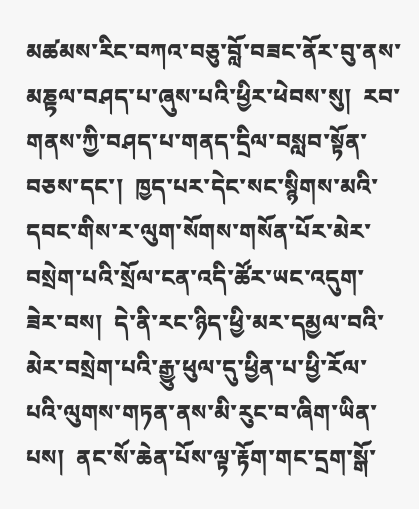མཚམས་རིང་བཀའ་བཅུ་བློ་བཟང་ནོར་བུ་ནས་མཎྟལ་བཤད་པ་ཞུས་པའི་ཕྱིར་ཕེབས་སུ།  རབ་གནས་ཀྱི་བཤད་པ་གནད་དྲིལ་བསླབ་སྟོན་བཅས་དང་།  ཁྱད་པར་དེང་སང་སྙིགས་མའི་དབང་གིས་ར་ལུག་སོགས་གསོན་པོར་མེར་བསྲེག་པའི་སྲོལ་ངན་འདི་ཚོར་ཡང་འདུག་ཟེར་བས།  དེ་ནི་རང་ཉིད་ཕྱི་མར་དམྱལ་བའི་མེར་བསྲེག་པའི་རྒྱུ་ཕུལ་དུ་ཕྱིན་པ་ཕྱི་རོལ་པའི་ལུགས་གཏན་ནས་མི་རུང་བ་ཞིག་ཡིན་པས།  ནང་སོ་ཆེན་པོས་ལྟ་རྟོག་གང་དྲག་སྒོ་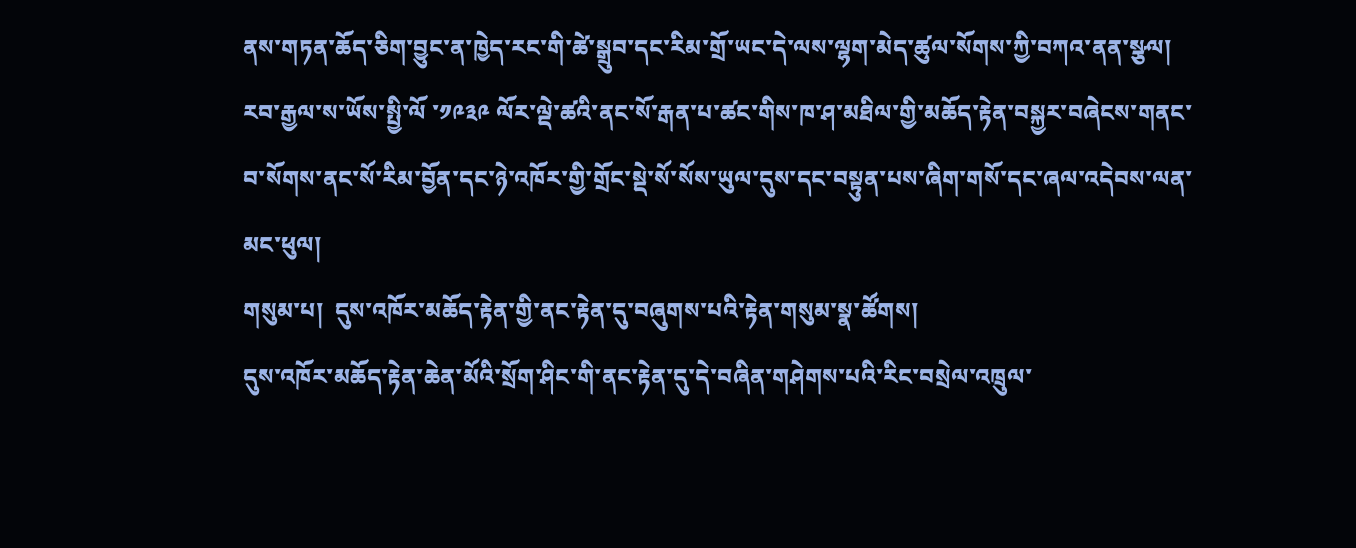ནས་གཏན་ཆོད་ཅིག་བྱུང་ན་ཁྱེད་རང་གི་ཚེ་སྒྲུབ་དང་རིམ་གྲོ་ཡང་དེ་ལས་ལྷག་མེད་ཚུལ་སོགས་ཀྱི་བཀའ་ནན་སྩལ།  རབ་རྒྱལ་ས་ཡོས་སྤྱི་ལོ ་༡༩༣༩ ལོར་ལྡེ་ཚའི་ནང་སོ་རྒན་པ་ཚང་གིས་ཁ་ཤ་མཐིལ་གྱི་མཆོད་རྟེན་བསྐྱར་བཞེངས་གནང་བ་སོགས་ནང་སོ་རིམ་བྱོན་དང་ཉེ་འཁོར་གྱི་གྲོང་སྡེ་སོ་སོས་ཡུལ་དུས་དང་བསྟུན་པས་ཞིག་གསོ་དང་ཞལ་འདེབས་ལན་མང་ཕུལ།
གསུམ་པ།  དུས་འཁོར་མཆོད་རྟེན་གྱི་ནང་རྟེན་དུ་བཞུགས་པའི་རྟེན་གསུམ་སྣ་ཚོགས།
དུས་འཁོར་མཆོད་རྟེན་ཆེན་མོའི་སྲོག་ཤིང་གི་ནང་རྟེན་དུ་དེ་བཞིན་གཤེགས་པའི་རིང་བསྲེལ་འཁྲུལ་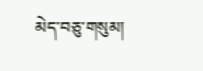མེད་བཅུ་གསུམ།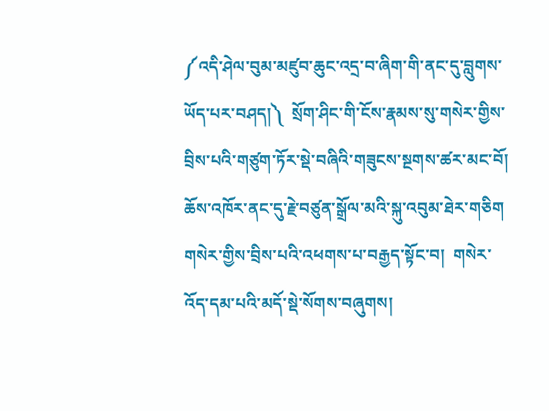༼འདི་ཤེལ་བུམ་མཛུབ་ཆུང་འདྲ་བ་ཞིག་གི་ནང་དུ་བླུགས་ཡོད་པར་བཤད།༽  སྲོག་ཤིང་གི་ངོས་རྣམས་སུ་གསེར་གྱིས་བྲིས་པའི་གཙུག་ཏོར་སྡེ་བཞིའི་གཟུངས་སྔགས་ཚར་མང་བོ།  ཆོས་འཁོར་ནང་དུ་རྗེ་བཙུན་སྒྲོལ་མའི་སྐུ་འབུམ་ཐེར་གཅིག  གསེར་གྱིས་བྲིས་པའི་འཕགས་པ་བརྒྱད་སྟོང་བ།  གསེར་འོད་དམ་པའི་མདོ་སྡེ་སོགས་བཞུགས།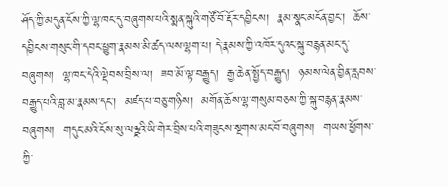ཤོད་ཀྱི་མདུན་ངོས་ཀྱི་ལྷ་ཁང་དུ་བཞུགས་པའི་སྨན་སྐུའི་གཙོ་བོ་རྡོར་དབྱིངས།  རྣམ་སྣང་མངོན་བྱང་།  ཆོས་དབྱིངས་གསུང་གི་དབང་ཕྱུག་རྣམས་མི་ཚད་ལས་ལྷག་པ། དེ་རྣམས་ཀྱི་འཁོར་དུའང་སྐུ་བརྙན་མང་དུ་བཞུགས།  ལྷ་ཁང་དེའི་ལྡེབས་བྲིས་ལ།  ཟབ་མོ་ལྟ་བརྒྱུད།  རྒྱ་ཆེན་སྤྱོད་བརྒྱུད།  ཉམས་ལེན་བྱིན་རླབས་བརྒྱུད་པའི་བླ་མ་རྣམས་དང་།  མཛད་པ་བཅུ་གཉིས།  མགོན་ཆོས་ལྷ་གསུམ་བཅས་ཀྱི་སྐུ་བརྙན་རྣམས་བཞུགས།  གདུང་མའི་ངོས་སུ་ལཉྫའི་ཡི་གེར་བྲིས་པའི་གཟུངས་སྔགས་མང་བོ་བཞུགས།  གཡས་ཕྱོགས་ཀྱི་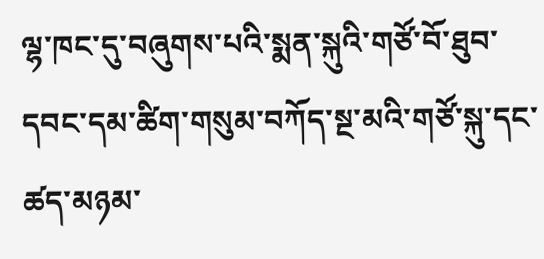ལྷ་ཁང་དུ་བཞུགས་པའི་སྨན་སྐུའི་གཙོ་བོ་ཐུབ་དབང་དམ་ཚིག་གསུམ་བཀོད་སྔ་མའི་གཙོ་སྐུ་དང་ཚད་མཉམ་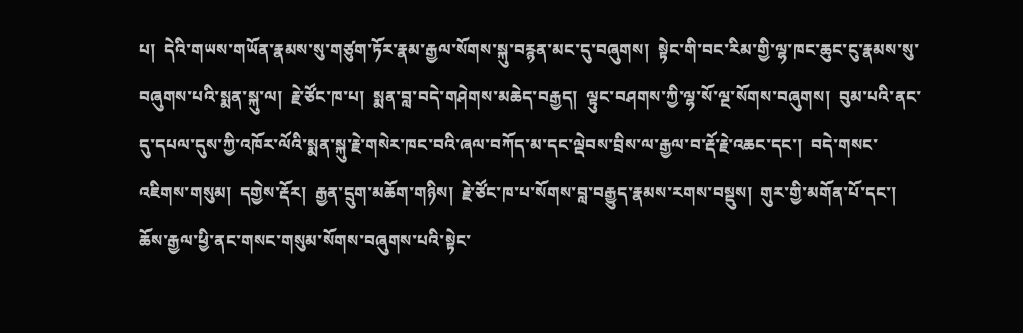པ།  དེའི་གཡས་གཡོན་རྣམས་སུ་གཙུག་ཏོར་རྣམ་རྒྱལ་སོགས་སྐུ་བརྙན་མང་དུ་བཞུགས།  སྟེང་གི་བང་རིམ་གྱི་ལྷ་ཁང་ཆུང་ངུ་རྣམས་སུ་བཞུགས་པའི་སྨན་སྐུ་ལ།  རྗེ་ཙོང་ཁ་པ།  སྨན་བླ་བདེ་གཤེགས་མཆེད་བརྒྱད།  ལྟུང་བཤགས་ཀྱི་ལྷ་སོ་ལྔ་སོགས་བཞུགས།  བུམ་པའི་ནང་དུ་དཔལ་དུས་ཀྱི་འཁོར་ལོའི་སྨན་སྐུ་རྗེ་གསེར་ཁང་བའི་ཞལ་བཀོད་མ་དང་ལྡེབས་བྲིས་ལ་རྒྱལ་བ་རྡོ་རྗེ་འཆང་དང་།  བདེ་གསང་འཇིགས་གསུམ།  དགྱེས་རྡོར།  རྒྱན་དྲུག་མཆོག་གཉིས།  རྗེ་ཙོང་ཁ་པ་སོགས་བླ་བརྒྱུད་རྣམས་རགས་བསྡུས།  གུར་གྱི་མགོན་པོ་དང་།  ཆོས་རྒྱལ་ཕྱི་ནང་གསང་གསུམ་སོགས་བཞུགས་པའི་སྟེང་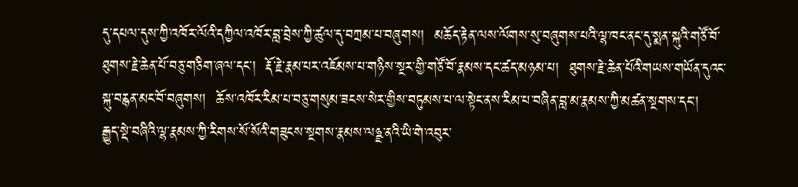དུ་དཔལ་དུས་ཀྱི་འཁོར་ལོའི་དཀྱིལ་འཁོར་བླ་བྲེས་ཀྱི་ཚུལ་དུ་བཀྲམ་པ་བཞུགས།  མཆོད་རྟེན་ལས་ལོགས་སུ་བཞུགས་པའི་ལྷ་ཁང་ནང་དུ་སྨན་སྐུའི་གཙོ་བོ་ཐུགས་རྗེ་ཆེན་པོ་བཅུ་གཅིག་ཞལ་དང་།  རྡོ་རྗེ་རྣམ་པར་འཇོམས་པ་གཉིས་སྔར་གྱི་གཙོ་བོ་རྣམས་དང་ཚད་མཉམ་པ།  ཐུགས་རྗེ་ཆེན་པོའི་གཡས་གཡོན་དུའང་སྐུ་བརྙན་མང་བོ་བཞུགས།  ཆོས་འཁོར་རིམ་པ་བཅུ་གསུམ་ཟངས་སེར་གྱིས་བཏུམས་པ་ལ་སྟེང་ནས་རིམ་པ་བཞིན་བླ་མ་རྣམས་ཀྱི་མཚན་སྔགས་དང་།  རྒྱུད་སྡེ་བཞིའི་ལྷ་རྣམས་ཀྱི་རིགས་སོ་སོའི་གཟུངས་སྔགས་རྣམས་ལཉྫ་ནའི་ཡི་གེ་འབུར་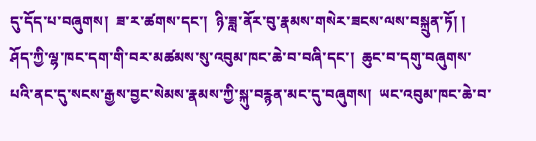དུ་དོད་པ་བཞུགས།  ཟ་ར་ཚགས་དང་།  ཉི་ཟླ་ནོར་བུ་རྣམས་གསེར་ཟངས་ལས་བསྐྲུན་ཏོ། །  ཤོད་ཀྱི་ལྷ་ཁང་དག་གི་བར་མཚམས་སུ་འབུམ་ཁང་ཆེ་བ་བཞི་དང་།  ཆུང་བ་དགུ་བཞུགས་པའི་ནང་དུ་སངས་རྒྱས་བྱང་སེམས་རྣམས་ཀྱི་སྐུ་བརྙན་མང་དུ་བཞུགས།  ཡང་འབུམ་ཁང་ཆེ་བ་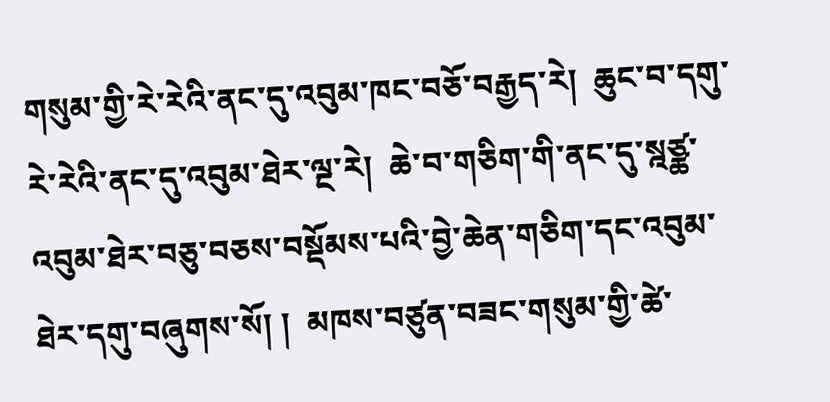གསུམ་གྱི་རེ་རེའི་ནང་དུ་འབུམ་ཁང་བཅོ་བརྒྱད་རེ།  ཆུང་བ་དགུ་རེ་རེའི་ནང་དུ་འབུམ་ཐེར་ལྔ་རེ།  ཆེ་བ་གཅིག་གི་ནང་དུ་སྰཙྪ་འབུམ་ཐེར་བཅུ་བཅས་བསྡོམས་པའི་བྱེ་ཆེན་གཅིག་དང་འབུམ་ཐེར་དགུ་བཞུགས་སོ། །  མཁས་བཙུན་བཟང་གསུམ་གྱི་ཚེ་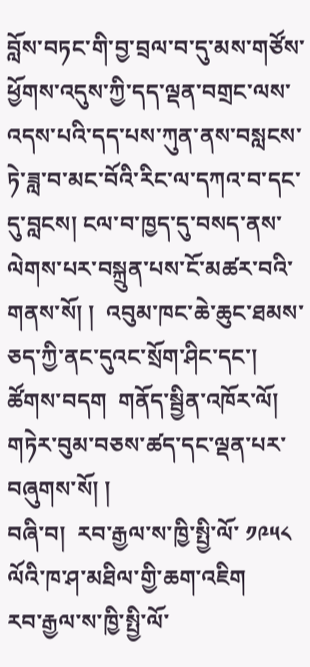བློས་བཏང་གི་བྱ་བྲལ་བ་དུ་མས་གཙོས་ཕྱོགས་འདུས་ཀྱི་དད་ལྡན་བགྲང་ལས་འདས་པའི་དད་པས་ཀུན་ནས་བསླངས་ཏེ་ཟླ་བ་མང་བོའི་རིང་ལ་དཀའ་བ་དང་དུ་བླངས། ངལ་བ་ཁྱད་དུ་བསད་ནས་ལེགས་པར་བསྐྲུན་པས་ངོ་མཚར་བའི་གནས་སོ། །  འབུམ་ཁང་ཆེ་ཆུང་ཐམས་ཅད་ཀྱི་ནང་དུའང་སྲོག་ཤིང་དང་།  ཚོགས་བདག  གནོད་སྦྱིན་འཁོར་ལོ།  གཏེར་བུམ་བཅས་ཚད་དང་ལྡན་པར་བཞུགས་སོ། །
བཞི་བ།  རབ་རྒྱལ་ས་ཁྱི་སྤྱི་ལོ་ ༡༩༥༨ ལོའི་ཁ་ཤ་མཐིལ་གྱི་ཆག་འཇིག
རབ་རྒྱལ་ས་ཁྱི་སྤྱི་ལོ་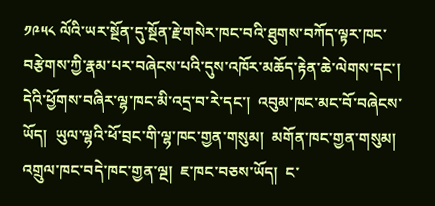༡༩༥༨ ལོའི་ཡར་སྔོན་དུ་སྔོན་རྗེ་གསེར་ཁང་བའི་ཐུགས་བཀོད་ལྟར་ཁང་བརྩེགས་ཀྱི་རྣམ་པར་བཞེངས་པའི་དུས་འཁོར་མཆོད་རྟེན་ཆེ་ལེགས་དང་།  དེའི་ཕྱོགས་བཞིར་ལྷ་ཁང་མི་འདྲ་བ་རེ་དང་།  འབུམ་ཁང་མང་བོ་བཞེངས་ཡོད།  ཡུལ་ལྷའི་ཕོ་བྲང་གི་ལྷ་ཁང་གྱན་གསུམ།  མགོན་ཁང་གྱན་གསུམ།  འགྲུལ་ཁང་བདེ་ཁང་གྱན་ལྔ།  ཇ་ཁང་བཅས་ཡོད།  ང་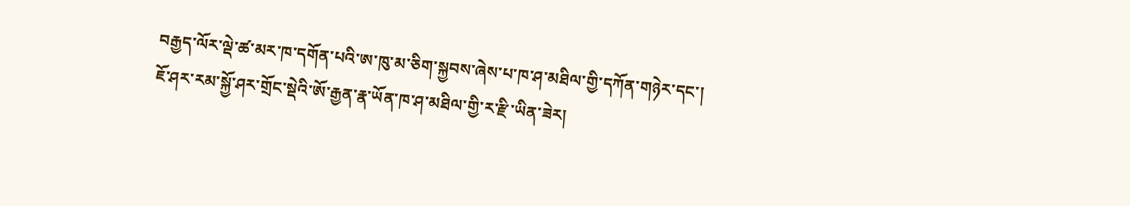བརྒྱད་ལོར་ལྡེ་ཚ་མར་ཁ་དགོན་པའི་ཨ་ཁུ་མ་ཅིག་སྐྱབས་ཞེས་པ་ཁ་ཤ་མཐིལ་གྱི་དཀོན་གཉེར་དང་།  ཇོ་ཤར་རམ་སྐྱོ་ཤར་གྲོང་སྡེའི་ཨོ་རྒྱན་རྣ་ཡོན་ཁ་ཤ་མཐིལ་གྱི་ར་རྫི་ཡིན་ཟེར།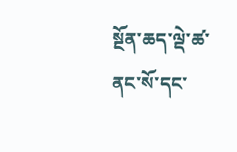སྔོན་ཆད་ལྡེ་ཚ་ནང་སོ་དང་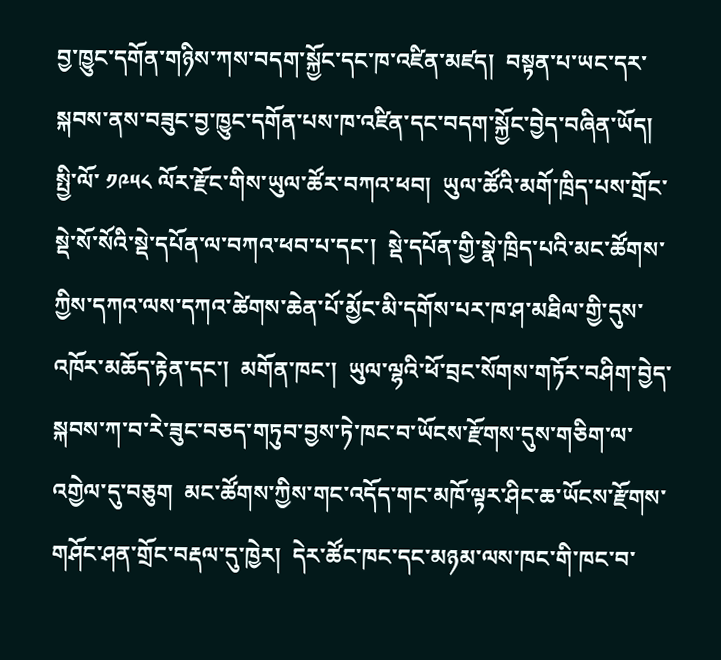བྱ་ཁྱུང་དགོན་གཉིས་ཀས་བདག་སྐྱོང་དང་ཁ་འཛིན་མཛད།  བསྟན་པ་ཡང་དར་སྐབས་ནས་བཟུང་བྱ་ཁྱུང་དགོན་པས་ཁ་འཛིན་དང་བདག་སྐྱོང་བྱེད་བཞིན་ཡོད།  སྤྱི་ལོ་ ༡༩༥༨ ལོར་རྫོང་གིས་ཡུལ་ཚོར་བཀའ་ཕབ།  ཡུལ་ཚོའི་མགོ་ཁྲིད་པས་གྲོང་སྡེ་སོ་སོའི་སྡེ་དཔོན་ལ་བཀའ་ཕབ་པ་དང་།  སྡེ་དཔོན་གྱི་སྣེ་ཁྲིད་པའི་མང་ཚོགས་ཀྱིས་དཀའ་ལས་དཀའ་ཚེགས་ཆེན་པོ་མྱོང་མི་དགོས་པར་ཁ་ཤ་མཐིལ་གྱི་དུས་འཁོར་མཆོད་རྟེན་དང་།  མགོན་ཁང་།  ཡུལ་ལྷའི་ཕོ་བྲང་སོགས་གཏོར་བཤིག་བྱེད་སྐབས་ཀ་བ་རེ་ཟུང་བཅད་གཏུབ་བྱས་ཏེ་ཁང་བ་ཡོངས་རྫོགས་དུས་གཅིག་ལ་འགྱེལ་དུ་བཅུག  མང་ཚོགས་ཀྱིས་གང་འདོད་གང་མཁོ་ལྟར་ཤིང་ཆ་ཡོངས་རྫོགས་གཤོང་ཤན་གྲོང་བརྡལ་དུ་ཁྱེར།  དེར་ཚོང་ཁང་དང་མཉམ་ལས་ཁང་གི་ཁང་བ་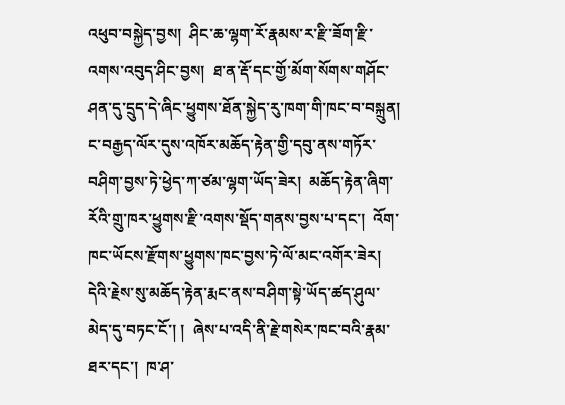འཕུབ་བསྐྱེད་བྱས།  ཤིང་ཆ་ལྷག་རོ་རྣམས་ར་རྫི་ཟོག་རྫི་འགས་འབུད་ཤིང་བྱས།  ཐ་ན་རྡོ་དང་གྱོ་མོག་སོགས་གཤོང་ཤན་དུ་དྲུད་དེ་ཞིང་ཕྱུགས་ཐོན་སྐྱེད་རུ་ཁག་གི་ཁང་བ་བསྐྲུན།  ང་བརྒྱད་ལོར་དུས་འཁོར་མཆོད་རྟེན་གྱི་དབུ་ནས་གཏོར་བཤིག་བྱས་ཏེ་ཕྱེད་ཀ་ཙམ་ལྷག་ཡོད་ཟེར།  མཆོད་རྟེན་ཞིག་རོའི་གྲུ་ཁར་ཕྱུགས་རྫི་འགས་སྡོད་གནས་བྱས་པ་དང་།  འོག་ཁང་ཡོངས་རྫོགས་ཕྱུགས་ཁང་བྱས་ཏེ་ལོ་མང་འགོར་ཟེར།  དེའི་རྗེས་སུ་མཆོད་རྟེན་རྨང་ནས་བཤིག་སྟེ་ཡོད་ཚད་ཤུལ་མེད་དུ་བཏང་ངོ་། །  ཞེས་པ་འདི་ནི་རྗེ་གསེར་ཁང་བའི་རྣམ་ཐར་དང་།  ཁ་ཤ་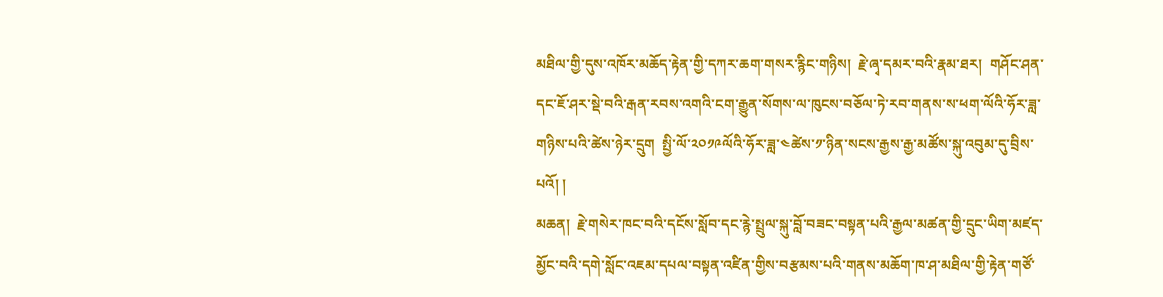མཐིལ་གྱི་དུས་འཁོར་མཆོད་རྟེན་གྱི་དཀར་ཆག་གསར་རྙིང་གཉིས།  རྗེ་ཞྭ་དམར་བའི་རྣམ་ཐར།  གཤོང་ཤན་དང་ཇོ་ཤར་སྡེ་བའི་རྒན་རབས་འགའི་ངག་རྒྱུན་སོགས་ལ་ཁུངས་བཅོལ་ཏེ་རབ་གནས་ས་ཕག་ལོའི་ཧོར་ཟླ་གཉིས་པའི་ཚེས་ཉེར་དྲུག  སྤྱི་ལོ་༢༠༡༩ལོའི་ཧོར་ཟླ་༤ཚེས་༡་ཉིན་སངས་རྒྱས་རྒྱ་མཚོས་སྐུ་འབུམ་དུ་བྲིས་པའོ། །
མཆན།  རྗེ་གསེར་ཁང་བའི་དངོས་སློབ་དང་རྙེ་སྤྲུལ་སྐུ་བློ་བཟང་བསྟན་པའི་རྒྱལ་མཚན་གྱི་དྲུང་ཡིག་མཛད་མྱོང་བའི་དགེ་སློང་འཇམ་དཔལ་བསྟན་འཛིན་གྱིས་བརྩམས་པའི་གནས་མཆོག་ཁ་ཤ་མཐིལ་གྱི་རྟེན་གཙོ་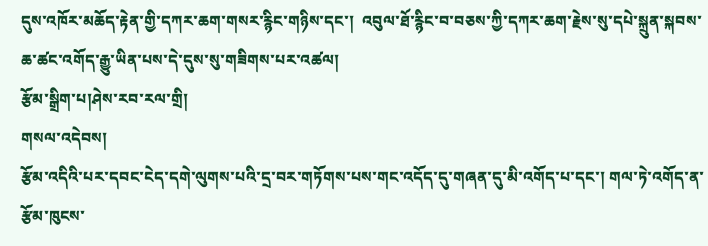དུས་འཁོར་མཆོད་རྟེན་གྱི་དཀར་ཆག་གསར་རྙིང་གཉིས་དང་།  འབུལ་ཐོ་རྙིང་བ་བཅས་ཀྱི་དཀར་ཆག་རྗེས་སུ་དཔེ་སྐྲུན་སྐབས་ཆ་ཚང་འགོད་རྒྱུ་ཡིན་པས་དེ་དུས་སུ་གཟིགས་པར་འཚལ།
རྩོམ་སྒྲིག་པ།ཤེས་རབ་རལ་གྲི།
གསལ་འདེབས།
རྩོམ་འདིའི་པར་དབང་ངེད་དགེ་ལུགས་པའི་དྲ་བར་གཏོགས་པས་གང་འདོད་དུ་གཞན་དུ་མི་འགོད་པ་དང་། གལ་ཏེ་འགོད་ན་རྩོམ་ཁུངས་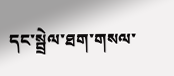དང་སྦྲེལ་ཐག་གསལ་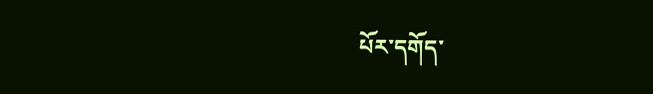པོར་དགོད་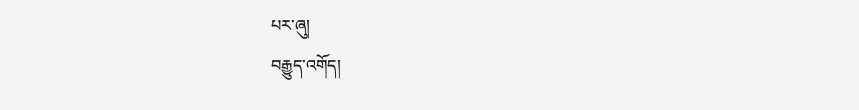པར་ཞུ།
བརྒྱུད་འགོད།